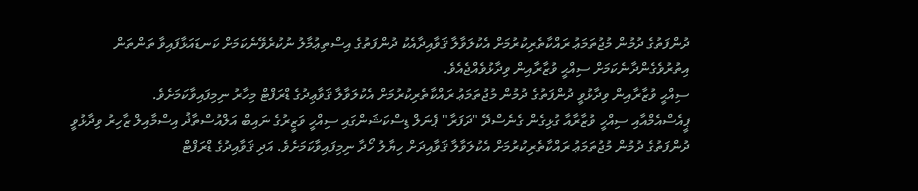ދުންފަތުގެ ދުމުން މުޖުތަމަޢު ރައްކާތެރިކުރުމަށް އެކުލަވާލާ ޤަވާއިދާއެކު ދުންފަތުގެ އިސްތިޢުމާލު ނުކުރެވޭނެކަމަށް ކަނޑައަޅާފައިވާ ތަންތަން އިތުރުވެގެންދާނެކަމަށް ސިއްޙީ ވުޒާރާއިން ވިދާޅުވެއްޖެއެވެ.
ސިއްޙީ ވުޒާރާއިން ވިދާޅުވީ ދުންފަތުގެ ދުމުން މުޖުތަމަޢު ރައްކާތެރިކުރުމަށް އެކުލަވާލާ ޤަވާޢިދުގެ ޑްރަފްޓް މިހާރު ނިމިފައިވާކަމަށެވެ.
ޕީއެސްއެމްއާއި ސިއްހީ ވުޒާރާއާ ގުޅިގެން ގެނެސްދޭ "ދަފަރާ" ޕެނަލް ޑިސްކަޝަންގައި ސިއްހީ ވަޒީރުގެ ނައިބް އަލްއުސްތާޛު އިސްމާއިލް ޒާހިރު ވިދާޅުވީ ދުންފަތުގެ ދުމުން މުޖުތަމަޢު ރައްކާތެރިކުރުމަށް އެކުލަވާލާ ޤަވާއިދަށް ހިޔާލު ހޯދާ ނިމިފައިވާކަމަށެވެ. އަދި ޤަވާއިދުގެ ޑްރަފްޓް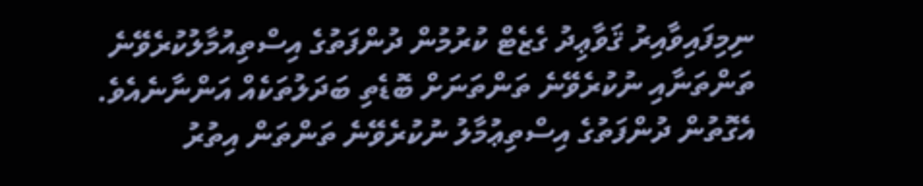ނިމިފައިވާއިރު ޤަވާޢިދު ގެޒެޓް ކުރުމުން ދުންފަތުގެ އިސްތިއުމާލުކުރެވޭނެ ތަންތަނާއި ނުކުރެވޭނެ ތަންތަނަށް ބޮޑެތި ބަދަލުތަކެއް އަންނާނެއެވެ. އެގޮތުން ދުންފަތުގެ އިސްތިޢުމާލު ނުކުރެވޭނެ ތަންތަން އިތުރު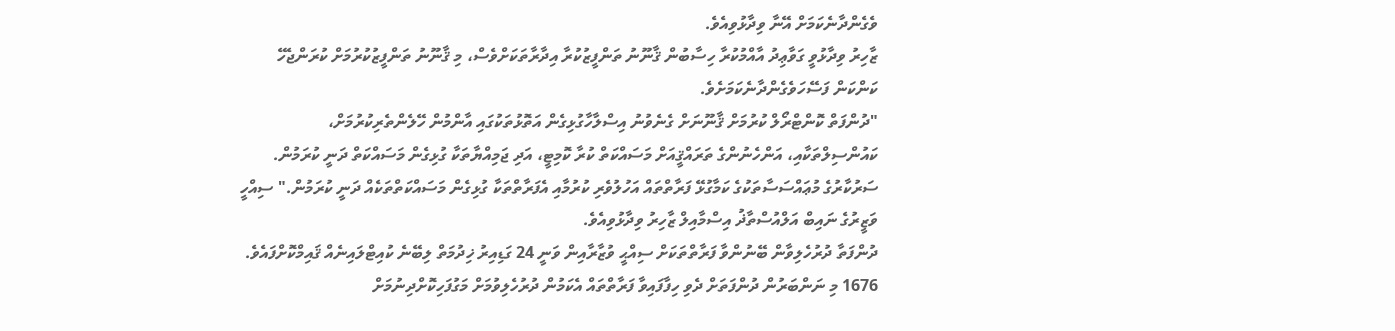ވެގެންދާނެކަމަށް އޭނާ ވިދާޅުވިއެވެ.
ޒާހިރު ވިދާޅުވީ ގަވާޢިދު އާއްމުކުރާ ހިސާބުން ޤާނޫނު ތަންފީޒުކުރާ އިދާރާތަކަށްވެސް، މި ޤާނޫނު ތަންފީޒުކުރުމަށް ކުރަންޖެހޭ ކަންކަން ފަސޭހަވެގެންދާނެކަމަށެވެ.
"ދުންފަތް ކޮންޓްރޯލް ކުރުމަށް ޤާނޫނަށް ގެނެވުނު އިސްލާހާގުޅިގެން އަތޮޅުތަކުގައި އާންމުން ހޭލެންތެރިކުރުމަށް، ކައުންސިލްތަކާއި، އަންހެނުންގެ ތަރައްޤީއަށް މަސައްކަތް ކުރާ ކޮމިޓީ، އަދި ޖަމިއްޔާތަކާ ގުޅިގެން މަސައްކަތް ދަނީ ކުރަމުން. ސަރުކާރުގެ މުޢައްސަސާތަކުގެ ކަމާގުޅޭ ފަރާތްތައް އަހުލުވެރި ކުރުމާއި އެފަރާތްތަކާ ގުޅިގެން މަސައްކަތްތަކެއް ދަނީ ކުރަމުން." ސިއްހީ ވަޒީރުގެ ނައިބް އަލްއުސްތާޛު އިސްމާއިލް ޒާހިރު ވިދާޅުވިއެވެ.
ދުންފަތާ ދުރުހެލިވާން ބޭނުންވާ ފަރާތްތަކަށް ސިއްޙީ ވުޒާރާއިން ވަނީ 24 ގަޑިއިރު ޚިދުމަތް ލިބޭނެ ކުއިޓްލައިނެއް ޤައިމްކޮށްފައެވެ. 1676 މި ނަންބަރުން ދުންފަތަށް ދެވި ހިފާފައިވާ ފަރާތްތައް އެކަމުން ދުރުހެލިވުމަށް މަގުފަހިކޮށްދިނުމަށް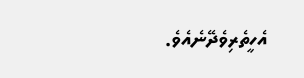އެހީތެރިވެދޭނެއެވެ.